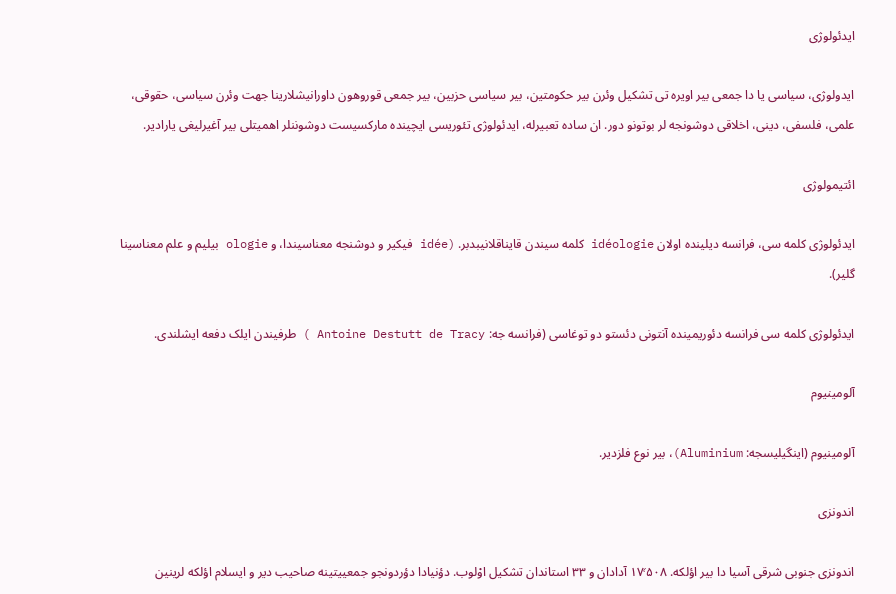ایدئولوژی

ایدولوژی، سیاسی یا دا جمعی بیر اویره تی تشکیل وئرن بیر حکومتین، بیر سیاسی حزبین، بیر جمعی قوروهون داورانیشلارینا جهت وئرن سیاسی، حقوقی، علمی، فلسفی، دینی، اخلاقی دوشونجه لر بوتونو دور. ان ساده تعبیرله، ایدئولوژی تئوریسی ایچینده مارکسیست دوشوننلر اهمیتلی بیر آغیرلیغی یارادیر.

ائتیمولوژی

ایدئولوژی کلمه سی، فرانسه دیلینده اولان idéologie کلمه سیندن قایناقلانیبدبر. (idée فیکیر و دوشنجه معناسیندا، و ologie بیلیم و علم معناسینا گلیر).

ایدئولوژی کلمه سی فرانسه دئوریمینده آنتونی دئستو دو توغاسی (فرانسه جه: Antoine Destutt de Tracy ) طرفیندن ایلک دفعه ایشلندی.

آلومینیوم

آلومینیوم (اینگیلیسجه: Aluminium)، بیر نوع فلزدیر.

اندونزی

اندونزی جنوبی شرقی آسیا دا بیر اؤلکه. ۱۷٬۵۰۸ آدادان و ۳۳ استاندان تشکیل اوْلوب. دؤنیادا دؤردونجو جمعییتینه صاحیب دیر و ایسلام اؤلکه لرینین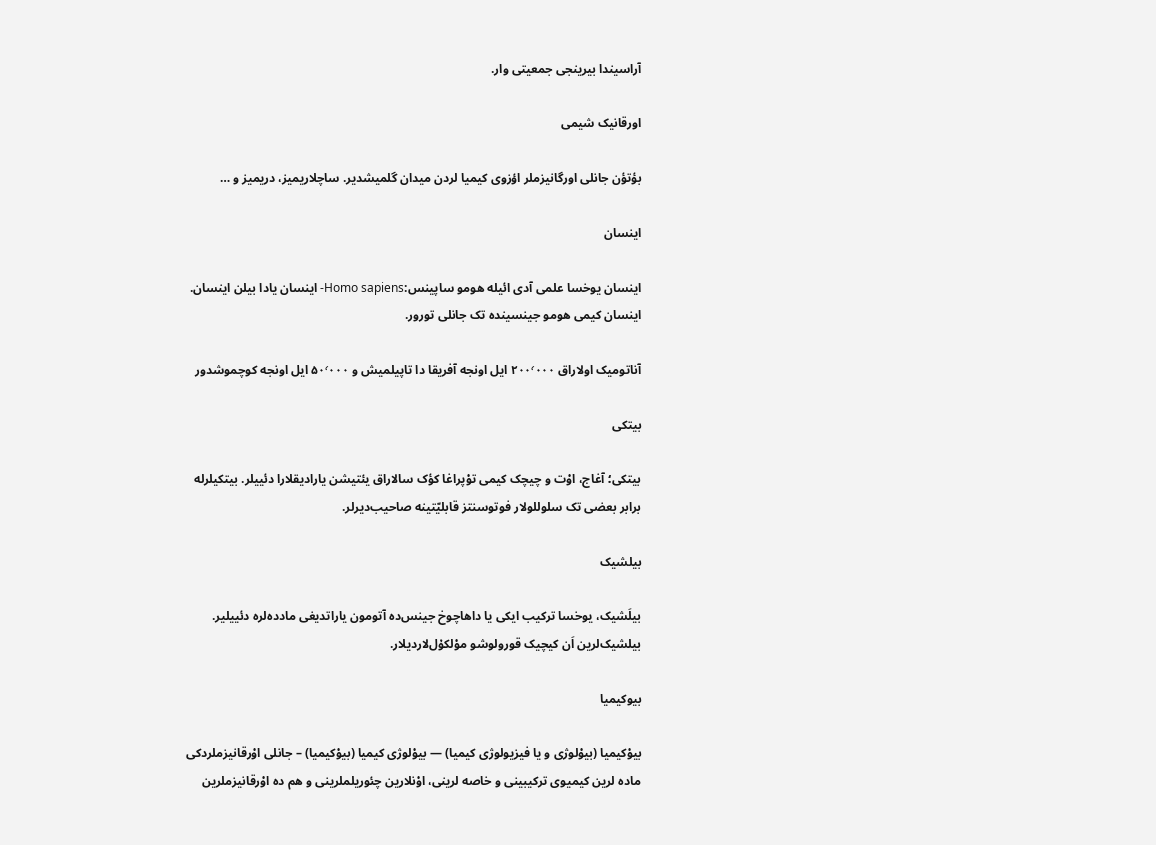آراسیندا بیرینجی جمعیتی وار.

اورقانیک شیمی

بؤتؤن جانلی اورگانیزملر اؤزوی کیمیا لردن میدان گلمیشدیر. ساچلاریمیز، دریمیز و …

اینسان

اینسان یوخسا علمی آدی ائیله هومو ساپینس:Homo sapiens- اینسان یادا بیلن اینسان. اینسان کیمی هومو جینسینده تک جانلی تورور.

آناتومیک اولاراق ۲۰۰٬۰۰۰ ایل اونجه آفریقا دا تاپیلمیش و ۵۰٬۰۰۰ ایل اونجه کوچموشدور

بیتکی

بیتکی‌؛ آغاج، اوْت و چیچک کیمی توْپراغا کؤک سالاراق یئتیشن یارادیقلارا دئییلر. بیتکیلرله برابر بعضی تک سلوللولار فوتوسنتز قابلیّتینه صاحیب‌دیرلر.

بیلشیک

بیلَشیک، یوخسا ترکیب ایکی یا داهاچوخ جینس‌ده آتومون یاراتدیغی مادده‌لره دئییلیر. بیلشیک‌لرین اَن کیچیک قورولوشو موْلکۇل‌لاردیلار.

بیوکیمیا

بیوْکیمیا (بیوْلوژی و یا فیزیولوژی کیمیا) — بیوْلوژی کیمیا (بیوْکیمیا) – جانلی اوْرقانیزملردکی ماده لرین کیمیوی ترکیبینی و خاصه لرینی، اوْنلارین چئوریلملرینی و هم ده اوْرقانیزملرین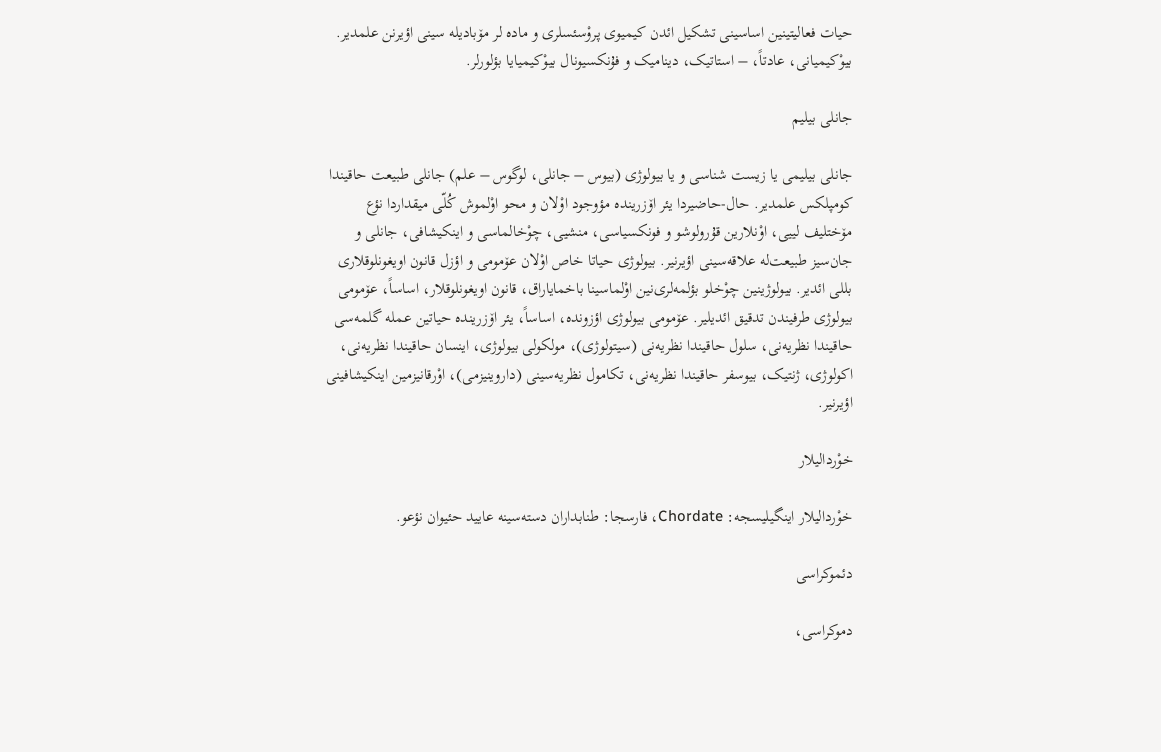حیات فعالیتینین اساسینی تشکیل ائدن کیمیوی پروْسئسلری و ماده لر مۆبادیله سینی اؤیرنن علمدیر. بیوْکیمیانی، عادتاً، – استاتیک، دینامیک و فۇنکسیونال بیوْکیمیایا بؤلورلر.

جانلی بیلیم

جانلی بیلیمی یا زیست شناسی و یا بیولوژی (بیوس – جانلی، لوگوس – علم) جانلی طبیعت حاقیندا کومپلکس علمدیر. حال-حاضیردا یئر اۆزرینده مؤوجود اوْلان و محو اوْلموش کُلّی میقداردا نؤع مۆختلیف ‌لییی، اوْنلارین قۇرولوشو و فونکسیاسی، منشیی، چوْخالماسی و اینکیشافی، جانلی و جان‌سیز طبیعت‌له علاقه‌سینی اؤیرنیر. بیولوژی حیاتا خاص اوْلان عۆمومی و اؤزل قانون اویغونلوقلاری بللی ائدیر. بیولوژینین چوْخلو بؤلمه‌لری‌نین اوْلماسینا باخمایاراق، قانون اویغونلوقلار، اساساً، عۆمومی بیولوژی طرفیندن تدقیق ائدیلیر. عۆمومی بیولوژی اؤزونده، اساساً، یئر اۆزرینده حیاتین عمله گلمه‌سی حاقیندا نظریه‌نی، سلول حاقیندا نظریه‌نی (سیتولوژی)، مولکولی بیولوژی، اینسان حاقیندا نظریه‌نی، اکولوژی، ژنتیک، بیوسفر حاقیندا نظریه‌نی، تکامول نظریه‌سینی (داروینیزمی)، اوْرقانیزمین اینکیشافینی اؤیرنیر.

خوْردالیلار

خوْردالیلار اینگیلیسجه: Chordate، فارسجا: طنابداران دسته‌سینه عایید حئیوان نؤعو.

دئموکراسی

دموکراسی،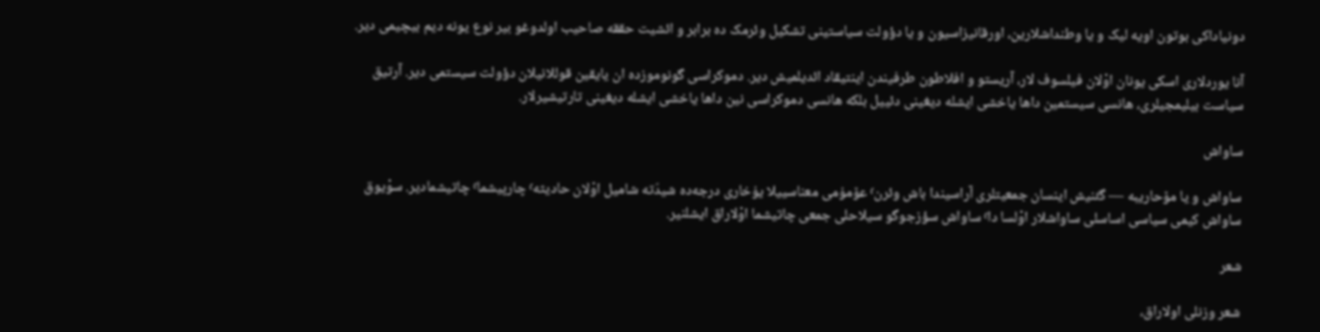دونیاداکی بوتون اویه لیک و یا وطنداشلارین، اورقانیزاسیون و یا دؤولت سیاستینی تشکیل وئرمک ده برابر و ائشیت حققه صاحیب اولدوغو بیر نوع یونه دیم بیچیمی دیر.

آنا یوردلاری اسکی یونان اوْلان فیلسوف لار، آریستو و افلاطون طرفیندن اینتیقاد ائدیلمیش دیر. دموکراسی گونوموزده ان یایقین قوللانیلان دؤولت سیستمی دیر. آرتیق سیاست بیلیمجیلری، هانسی سیستمین داها یاخشی ایشله دیغینی دئییل بلکه هانسی دموکراسی نین داها یاخشی ایشله دیغینی تارتیشیرلار.

ساواش

ساواش و یا مۆحاریبه — گئنیش اینسان جمعیتلری آراسیندا باش وئرن٬ عۆمۇمی معناسییلا یۇخاری درجه‌ده شیدّته شامیل اوْلان حادیثه٬ چارپیشما٬ چاتیشمادیر. سوْیوق ساواش کیمی سیاسی اساسلی ساواشلار اوْلسا دا٬ ساواش سؤزجوگو سیلاحلی جمعی چاتیشما اوْلاراق ایشلنیر.

شعر

شعر وزنلی اولاراق،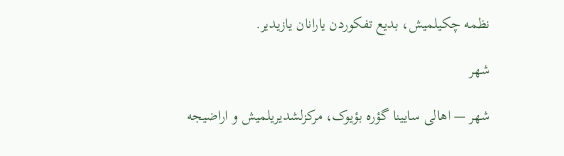نظمه چکیلمیش، بدیع تفکوردن یارانان یازیدیر.

شهر

شهر — اهالی سايینا گؤره بؤيوک، مرکزلشدیریلمیش و اراضیجه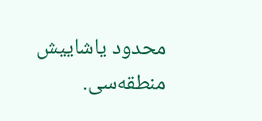محدود ياشايیش منطقه‌‌سی.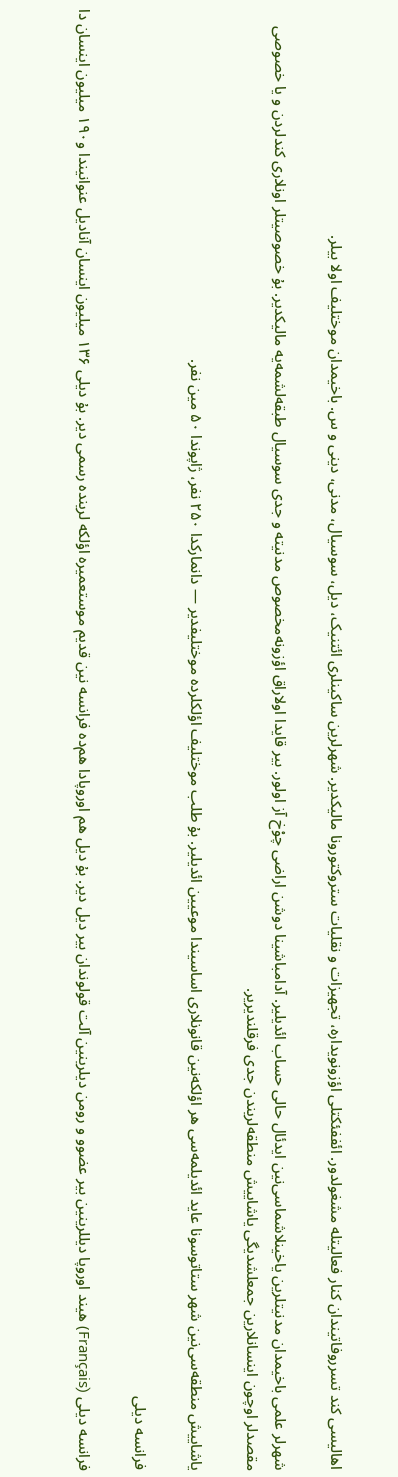اهالیسی کند تسرروفاتیندان کنار فعالیتله مشغولدور. ائففئکتلی اؤزونویداره، تجهیزات و نقلیات ستروکتورونا مالیکدیر. شهرلرین ساکینلری ائتنیک، دیل، سوسیال، مدنی، دینی و س. باخیمدان موختلیف اولا بیلر.

شهرلر علمی باخیمدان مدنیتلرین ياخینلاشماسی‌نین ایدئال حالی حساب ائدیلیر. آدامباشینا دوشن اراضی چوْخ آز اولور. بیر قايدا اولاراق اؤزونه‌مخصوص مدنیته و جدی سوسیال طبقه‌‌لشمه‌يه مالیکدیر. بۇ خصوصیتلر اونلاری کندلردن و يا خصوصی مقصدلر اوچون اینسانلارین جمعلشدیگی ياشايیش منطقه‌‌لریندن جدی فرقلندیریر.

ياشايیش منطقه‌سی‌نین شهر ستاتوسونا عاید ائدیلمه‌سی هر اؤلکه‌نین قانونلاری اساسیندا موعيين ائدیلیر. بۇ طلب موختلیف اؤلکلرده موختلیفدیر — دانمارکدا ۲۵۰ نفر، ژاپوندا ۵۰ مین نفر.

فرانسه دیلی

فرانسه دیلی (Français) هیند اوروپا دیللرینین بیر عضوو و رومن دیلرینین آلت قولوندان بیر دیل دیر. بۇ دیل هم اوروپادا هم‌ده فرانسه نین قدیم موستعمیره اؤلکه لرینده رسمی دیر. بۇ دیلی ۱۳۶ میلیون اینسان آنادیل عنوانیندا و۱۹۰ میلیون اینسان دا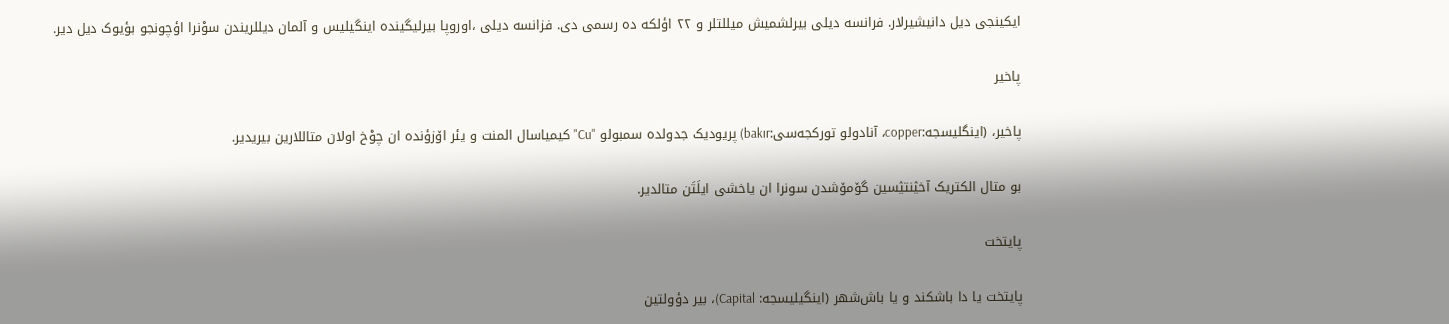ایکینجی دیل دانیشیرلار. فرانسه دیلی بیرلشمیش میللتلر و ۲۲ اؤلکه ده رسمی دی. فزانسه دیلی ،اوروپا بیرلیگینده اینگیلیس و آلمان دیللریندن سوْنرا اؤچونجو بؤیوک دیل دیر.

پاخیر

پاخیر، (اینگلیسجه:copper، آنادولو تورکجه‌سی:bakır) پریودیک جدولده سمبولو "Cu" کیمیاسال المنت و یئر اۆزؤنده ان چوْخ اولان متاللارین بیریدیر.

بو متال الکتریک آخیٛنتیٛسین گۆمۆشدن سونرا ان یاخشی ایلَتَن متالدیر.

پایتخت

پایتخت یا دا باشکند و یا باش‌شهر (اینگیلیسجه: Capital)، بیر دؤولتین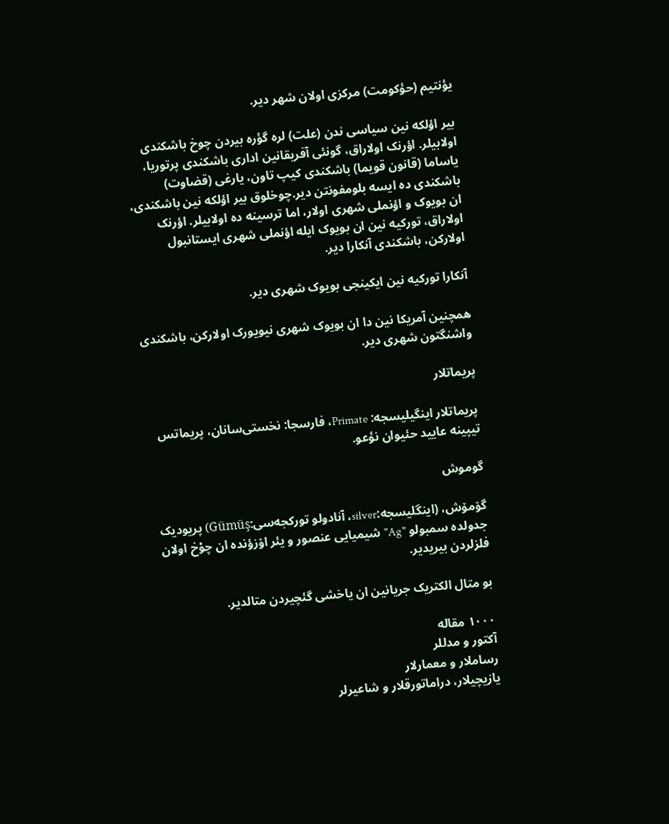یؤنتیم (حؤکومت) مرکزی اولان شهر دیر.

بیر اؤلکه نین سیاسی ندن (علت) لره گؤره بیردن چوخ باشکندی اولابیلر. اؤرنک اولاراق، گونئی آفریقانین اداری باشکندی پرتوریا، یاساما (قانون قویما) باشکندی کیپ تاون، یارغی (قضاوت) باشکندی ده ایسه بلومفونتن دیر.چوخلوق بیر اؤلکه نین باشکندی، ان بویوک و اؤنملی شهری اولار، اما ترسینه ده اولابیلر. اؤرنک اولاراق، تورکیه نین ان بویوک ایله اؤنملی شهری ایستانبول اولارکن، باشکندی آنکارا دیر.

آنکارا تورکیه نین ایکینجی بویوک شهری دیر.

همچنین آمریکا نین دا ان بویوک شهری نیویورک اولارکن، باشکندی واشنگتون شهری دیر.

پریماتلار

پریماتلار اینگیلیسجه: Primate، فارسجا: نخستی‌سانان، پریماتس تیپینه عایید حئیوان نؤعو.

گوموش

گۆمۆش، (اینگلیسجه:silver، آنادولو تورکجه‌سی:Gümüş) پریودیک جدولده سمبولو "Ag" شیمیایی عنصور و یئر اۆزؤنده ان چوْخ اولان فلزلردن بیریدیر.

بو متال الکتریک جریانین ان یاخشی گئچیردن متالدیر.

۱۰۰۰ مقاله
آکتور و مدللر
رساملار و معمارلار
یازیچیلار، دراماتورقلار و شاعیرلر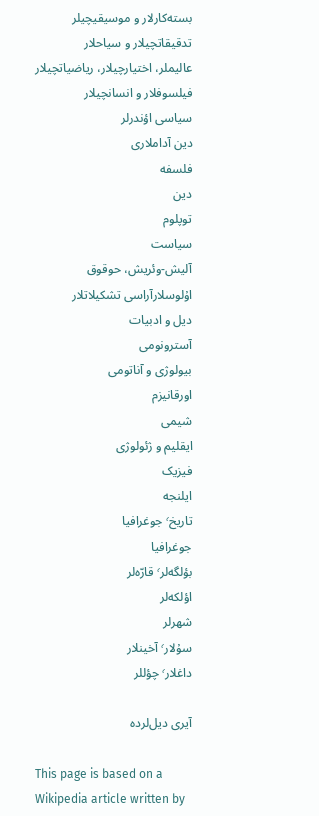بسته‌کارلار و موسیقیچیلر
تدقیقاتچیلار و سیاحلار
عالیملر، اختیارچیلار، ریاضیاتچیلار
فیلسوفلار و انسانچیلار
سیاسی اؤندرلر
دین آداملاری
فلسفه
دین
توپلوم
سیاست
آلیش-وئریش، حوقوق
اۇلوسلارآراسی تشکیلاتلار
دیل و ادبیات
آسترونومی
بیولوژی و آناتومی
اورقانیزم
شیمی
ایقلیم و ژئولوژی
فیزیک
ایلنجه
تاریخ٬ جوغرافیا
جوغرافیا
بؤلگه‌لر٬ قارّه‌لر
اؤلکه‌لر
شهرلر
سۇلار٬ آخینلار
داغلار٬ چؤللر

آیری دیل‌لرده

This page is based on a Wikipedia article written by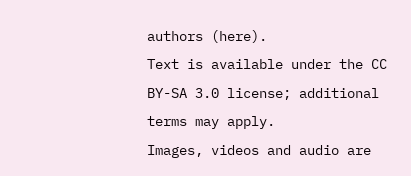authors (here).
Text is available under the CC BY-SA 3.0 license; additional terms may apply.
Images, videos and audio are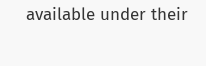available under their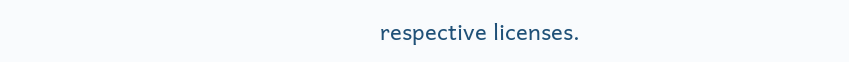respective licenses.